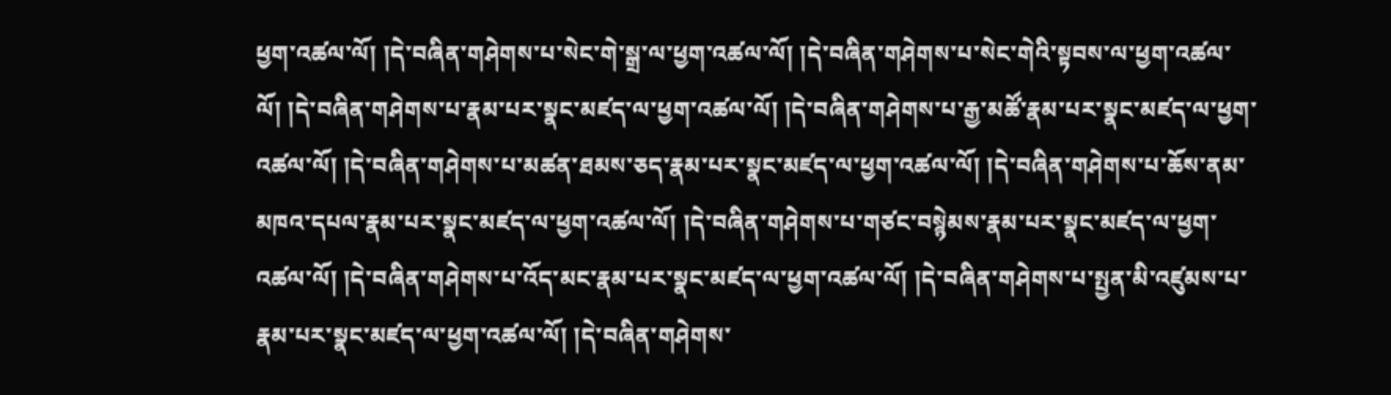ཕྱག་འཚལ་ལོ། །དེ་བཞིན་གཤེགས་པ་སེང་གེ་སྒྲ་ལ་ཕྱག་འཚལ་ལོ། །དེ་བཞིན་གཤེགས་པ་སེང་གེའི་སྟབས་ལ་ཕྱག་འཚལ་ལོ། །དེ་བཞིན་གཤེགས་པ་རྣམ་པར་སྣང་མཛད་ལ་ཕྱག་འཚལ་ལོ། །དེ་བཞིན་གཤེགས་པ་རྒྱ་མཚོ་རྣམ་པར་སྣང་མཛད་ལ་ཕྱག་འཚལ་ལོ། །དེ་བཞིན་གཤེགས་པ་མཚན་ཐམས་ཅད་རྣམ་པར་སྣང་མཛད་ལ་ཕྱག་འཚལ་ལོ། །དེ་བཞིན་གཤེགས་པ་ཆོས་ནམ་མཁའ་དཔལ་རྣམ་པར་སྣང་མཛད་ལ་ཕྱག་འཚལ་ལོ། །དེ་བཞིན་གཤེགས་པ་གཙང་བསྙེམས་རྣམ་པར་སྣང་མཛད་ལ་ཕྱག་འཚལ་ལོ། །དེ་བཞིན་གཤེགས་པ་འོད་མང་རྣམ་པར་སྣང་མཛད་ལ་ཕྱག་འཚལ་ལོ། །དེ་བཞིན་གཤེགས་པ་སྤྱན་མི་འཛུམས་པ་རྣམ་པར་སྣང་མཛད་ལ་ཕྱག་འཚལ་ལོ། །དེ་བཞིན་གཤེགས་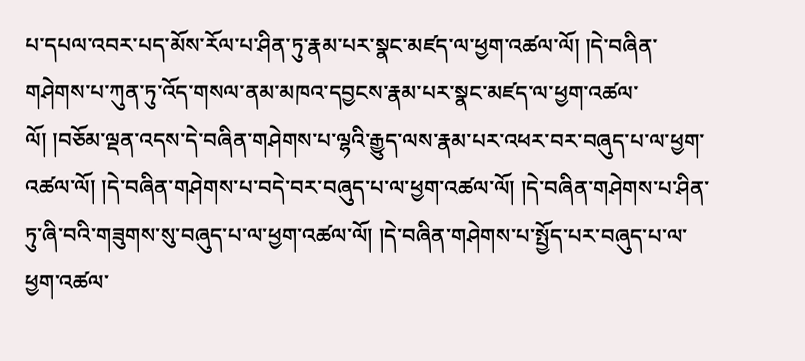པ་དཔལ་འབར་པད་མོས་རོལ་པ་ཤིན་ཏུ་རྣམ་པར་སྣང་མཛད་ལ་ཕྱག་འཚལ་ལོ། །དེ་བཞིན་གཤེགས་པ་ཀུན་ཏུ་འོད་གསལ་ནམ་མཁའ་དབྱངས་རྣམ་པར་སྣང་མཛད་ལ་ཕྱག་འཚལ་ལོ། །བཅོམ་ལྡན་འདས་དེ་བཞིན་གཤེགས་པ་ལྷའི་རྒྱུད་ལས་རྣམ་པར་འཕར་བར་བཞུད་པ་ལ་ཕྱག་འཚལ་ལོ། །དེ་བཞིན་གཤེགས་པ་བདེ་བར་བཞུད་པ་ལ་ཕྱག་འཚལ་ལོ། །དེ་བཞིན་གཤེགས་པ་ཤིན་ཏུ་ཞི་བའི་གཟུགས་སུ་བཞུད་པ་ལ་ཕྱག་འཚལ་ལོ། །དེ་བཞིན་གཤེགས་པ་སྤྱོད་པར་བཞུད་པ་ལ་ཕྱག་འཚལ་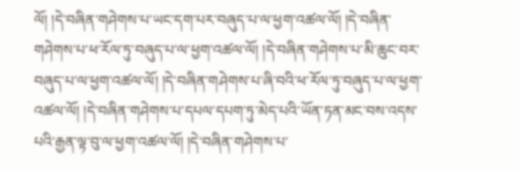ལོ། །དེ་བཞིན་གཤེགས་པ་ཡང་དག་པར་བཞུད་པ་ལ་ཕྱག་འཚལ་ལོ། །དེ་བཞིན་གཤེགས་པ་ཕ་རོལ་ཏུ་བཞུད་པ་ལ་ཕྱག་འཚལ་ལོ། །དེ་བཞིན་གཤེགས་པ་མི་ཆུང་བར་བཞུད་པ་ལ་ཕྱག་འཚལ་ལོ། །དེ་བཞིན་གཤེགས་པ་ཞི་བའི་ཕ་རོལ་ཏུ་བཞུད་པ་ལ་ཕྱག་འཚལ་ལོ། །དེ་བཞིན་གཤེགས་པ་དཔལ་དཔག་ཏུ་མེད་པའི་ཡོན་ཏན་མང་བས་འདས་པའི་རྒྱན་ལྟ་བུ་ལ་ཕྱག་འཚལ་ལོ། །དེ་བཞིན་གཤེགས་པ་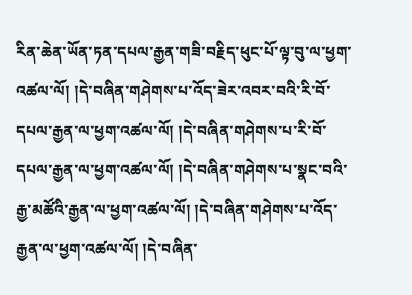རིན་ཆེན་ཡོན་ཏན་དཔལ་རྒྱན་གཟི་བརྗིད་ཕུང་པོ་ལྟ་བུ་ལ་ཕྱག་འཚལ་ལོ། །དེ་བཞིན་གཤེགས་པ་འོད་ཟེར་འབར་བའི་རི་བོ་དཔལ་རྒྱན་ལ་ཕྱག་འཚལ་ལོ། །དེ་བཞིན་གཤེགས་པ་རི་བོ་དཔལ་རྒྱན་ལ་ཕྱག་འཚལ་ལོ། །དེ་བཞིན་གཤེགས་པ་སྣང་བའི་རྒྱ་མཚོའི་རྒྱན་ལ་ཕྱག་འཚལ་ལོ། །དེ་བཞིན་གཤེགས་པ་འོད་རྒྱན་ལ་ཕྱག་འཚལ་ལོ། །དེ་བཞིན་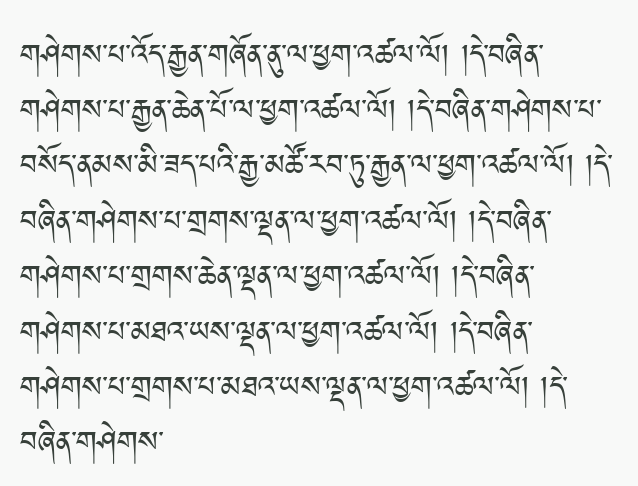གཤེགས་པ་འོད་རྒྱན་གཞོན་ནུ་ལ་ཕྱག་འཚལ་ལོ། །དེ་བཞིན་གཤེགས་པ་རྒྱན་ཆེན་པོ་ལ་ཕྱག་འཚལ་ལོ། །དེ་བཞིན་གཤེགས་པ་བསོད་ནམས་མི་ཟད་པའི་རྒྱ་མཚོ་རབ་ཏུ་རྒྱན་ལ་ཕྱག་འཚལ་ལོ། །དེ་བཞིན་གཤེགས་པ་གྲགས་ལྡན་ལ་ཕྱག་འཚལ་ལོ། །དེ་བཞིན་གཤེགས་པ་གྲགས་ཆེན་ལྡན་ལ་ཕྱག་འཚལ་ལོ། །དེ་བཞིན་གཤེགས་པ་མཐའ་ཡས་ལྡན་ལ་ཕྱག་འཚལ་ལོ། །དེ་བཞིན་གཤེགས་པ་གྲགས་པ་མཐའ་ཡས་ལྡན་ལ་ཕྱག་འཚལ་ལོ། །དེ་བཞིན་གཤེགས་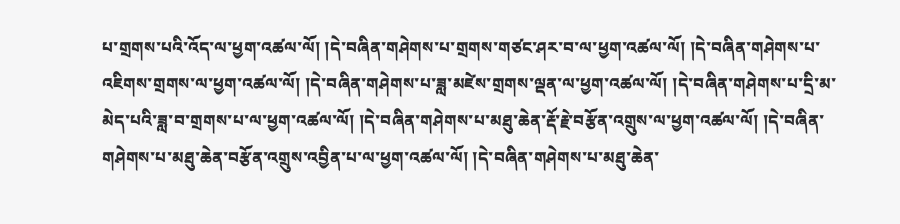པ་གྲགས་པའི་འོད་ལ་ཕྱག་འཚལ་ལོ། །དེ་བཞིན་གཤེགས་པ་གྲགས་གཙང་ཤར་བ་ལ་ཕྱག་འཚལ་ལོ། །དེ་བཞིན་གཤེགས་པ་འཇིགས་གྲགས་ལ་ཕྱག་འཚལ་ལོ། །དེ་བཞིན་གཤེགས་པ་ཟླ་མཛེས་གྲགས་ལྡན་ལ་ཕྱག་འཚལ་ལོ། །དེ་བཞིན་གཤེགས་པ་དྲི་མ་མེད་པའི་ཟླ་བ་གྲགས་པ་ལ་ཕྱག་འཚལ་ལོ། །དེ་བཞིན་གཤེགས་པ་མཐུ་ཆེན་རྡོ་རྗེ་བརྩོན་འགྲུས་ལ་ཕྱག་འཚལ་ལོ། །དེ་བཞིན་གཤེགས་པ་མཐུ་ཆེན་བརྩོན་འགྲུས་འབྱིན་པ་ལ་ཕྱག་འཚལ་ལོ། །དེ་བཞིན་གཤེགས་པ་མཐུ་ཆེན་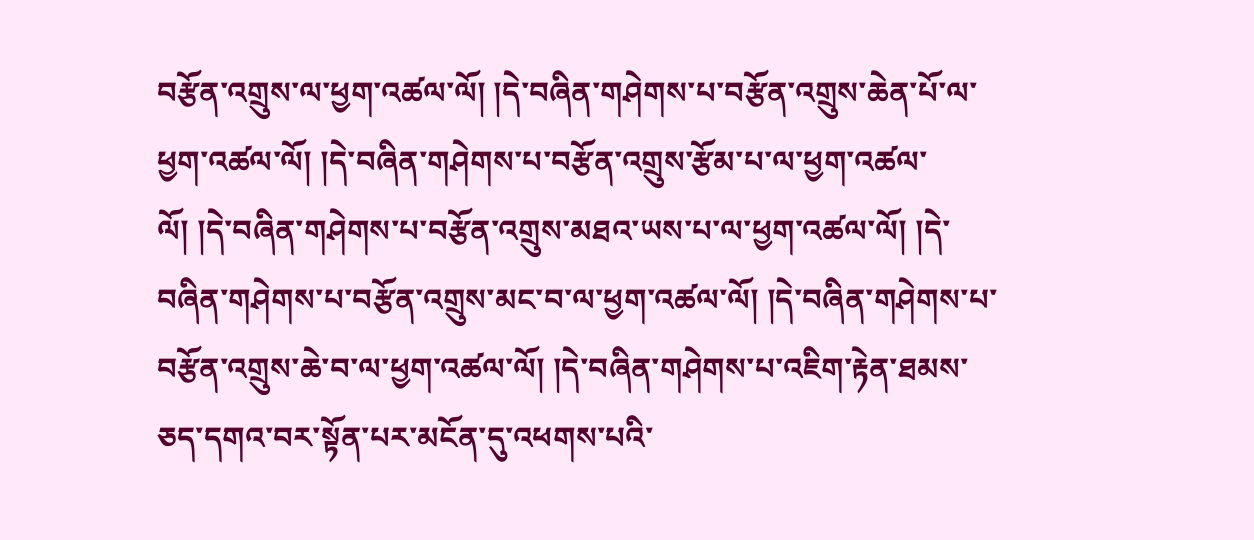བརྩོན་འགྲུས་ལ་ཕྱག་འཚལ་ལོ། །དེ་བཞིན་གཤེགས་པ་བརྩོན་འགྲུས་ཆེན་པོ་ལ་ཕྱག་འཚལ་ལོ། །དེ་བཞིན་གཤེགས་པ་བརྩོན་འགྲུས་རྩོམ་པ་ལ་ཕྱག་འཚལ་ལོ། །དེ་བཞིན་གཤེགས་པ་བརྩོན་འགྲུས་མཐའ་ཡས་པ་ལ་ཕྱག་འཚལ་ལོ། །དེ་བཞིན་གཤེགས་པ་བརྩོན་འགྲུས་མང་བ་ལ་ཕྱག་འཚལ་ལོ། །དེ་བཞིན་གཤེགས་པ་བརྩོན་འགྲུས་ཆེ་བ་ལ་ཕྱག་འཚལ་ལོ། །དེ་བཞིན་གཤེགས་པ་འཇིག་རྟེན་ཐམས་ཅད་དགའ་བར་སྟོན་པར་མངོན་དུ་འཕགས་པའི་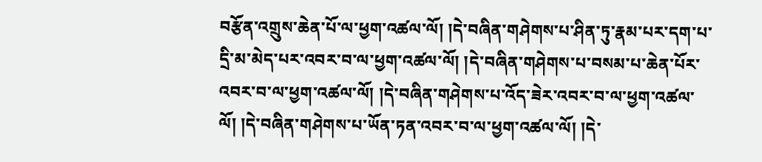བརྩོན་འགྲུས་ཆེན་པོ་ལ་ཕྱག་འཚལ་ལོ། །དེ་བཞིན་གཤེགས་པ་ཤིན་ཏུ་རྣམ་པར་དག་པ་དྲི་མ་མེད་པར་འབར་བ་ལ་ཕྱག་འཚལ་ལོ། །དེ་བཞིན་གཤེགས་པ་བསམ་པ་ཆེན་པོར་འབར་བ་ལ་ཕྱག་འཚལ་ལོ། །དེ་བཞིན་གཤེགས་པ་འོད་ཟེར་འབར་བ་ལ་ཕྱག་འཚལ་ལོ། །དེ་བཞིན་གཤེགས་པ་ཡོན་ཏན་འབར་བ་ལ་ཕྱག་འཚལ་ལོ། །དེ་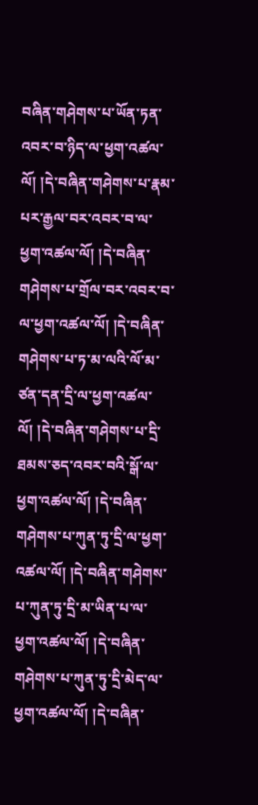བཞིན་གཤེགས་པ་ཡོན་ཏན་འབར་བ་ཉིད་ལ་ཕྱག་འཚལ་ལོ། །དེ་བཞིན་གཤེགས་པ་རྣམ་པར་རྒྱལ་བར་འབར་བ་ལ་ཕྱག་འཚལ་ལོ། །དེ་བཞིན་གཤེགས་པ་གྲོལ་བར་འབར་བ་ལ་ཕྱག་འཚལ་ལོ། །དེ་བཞིན་གཤེགས་པ་ཏ་མ་ལའི་ལོ་མ་ཙན་དན་དྲི་ལ་ཕྱག་འཚལ་ལོ། །དེ་བཞིན་གཤེགས་པ་དྲི་ཐམས་ཅད་འབར་བའི་སྒོ་ལ་ཕྱག་འཚལ་ལོ། །དེ་བཞིན་གཤེགས་པ་ཀུན་ཏུ་དྲི་ལ་ཕྱག་འཚལ་ལོ། །དེ་བཞིན་གཤེགས་པ་ཀུན་ཏུ་དྲི་མ་ཡིན་པ་ལ་ཕྱག་འཚལ་ལོ། །དེ་བཞིན་གཤེགས་པ་ཀུན་ཏུ་དྲི་མེད་ལ་ཕྱག་འཚལ་ལོ། །དེ་བཞིན་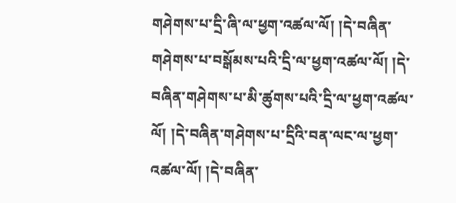གཤེགས་པ་དྲི་ཞི་ལ་ཕྱག་འཚལ་ལོ། །དེ་བཞིན་གཤེགས་པ་བསྒོམས་པའི་དྲི་ལ་ཕྱག་འཚལ་ལོ། །དེ་བཞིན་གཤེགས་པ་མི་ཚུགས་པའི་དྲི་ལ་ཕྱག་འཚལ་ལོ། །དེ་བཞིན་གཤེགས་པ་དྲིའི་བན་ལང་ལ་ཕྱག་འཚལ་ལོ། །དེ་བཞིན་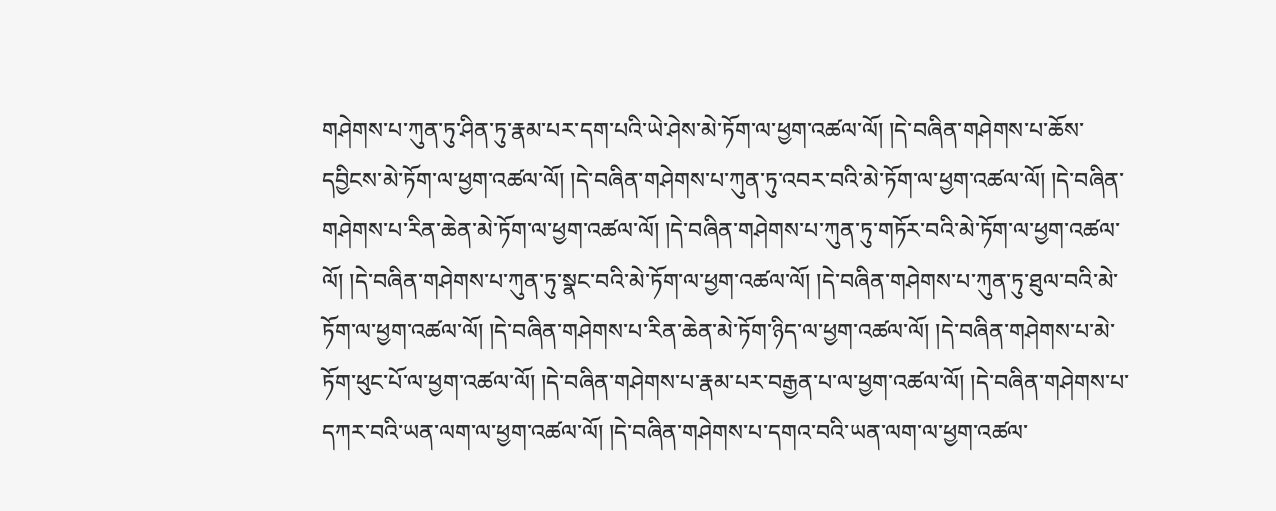གཤེགས་པ་ཀུན་ཏུ་ཤིན་ཏུ་རྣམ་པར་དག་པའི་ཡེ་ཤེས་མེ་ཏོག་ལ་ཕྱག་འཚལ་ལོ། །དེ་བཞིན་གཤེགས་པ་ཆོས་དབྱིངས་མེ་ཏོག་ལ་ཕྱག་འཚལ་ལོ། །དེ་བཞིན་གཤེགས་པ་ཀུན་ཏུ་འབར་བའི་མེ་ཏོག་ལ་ཕྱག་འཚལ་ལོ། །དེ་བཞིན་གཤེགས་པ་རིན་ཆེན་མེ་ཏོག་ལ་ཕྱག་འཚལ་ལོ། །དེ་བཞིན་གཤེགས་པ་ཀུན་ཏུ་གཏོར་བའི་མེ་ཏོག་ལ་ཕྱག་འཚལ་ལོ། །དེ་བཞིན་གཤེགས་པ་ཀུན་ཏུ་སྣང་བའི་མེ་ཏོག་ལ་ཕྱག་འཚལ་ལོ། །དེ་བཞིན་གཤེགས་པ་ཀུན་ཏུ་ཐུལ་བའི་མེ་ཏོག་ལ་ཕྱག་འཚལ་ལོ། །དེ་བཞིན་གཤེགས་པ་རིན་ཆེན་མེ་ཏོག་ཉིད་ལ་ཕྱག་འཚལ་ལོ། །དེ་བཞིན་གཤེགས་པ་མེ་ཏོག་ཕུང་པོ་ལ་ཕྱག་འཚལ་ལོ། །དེ་བཞིན་གཤེགས་པ་རྣམ་པར་བརྒྱན་པ་ལ་ཕྱག་འཚལ་ལོ། །དེ་བཞིན་གཤེགས་པ་དཀར་བའི་ཡན་ལག་ལ་ཕྱག་འཚལ་ལོ། །དེ་བཞིན་གཤེགས་པ་དགའ་བའི་ཡན་ལག་ལ་ཕྱག་འཚལ་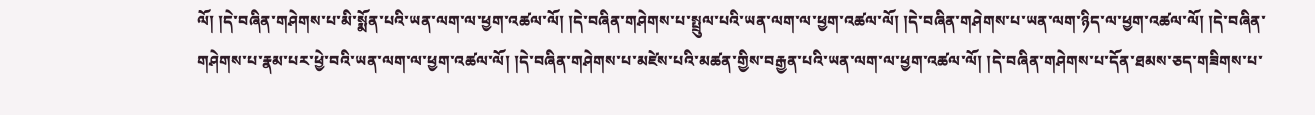ལོ། །དེ་བཞིན་གཤེགས་པ་མི་སྨོན་པའི་ཡན་ལག་ལ་ཕྱག་འཚལ་ལོ། །དེ་བཞིན་གཤེགས་པ་སྤྲུལ་པའི་ཡན་ལག་ལ་ཕྱག་འཚལ་ལོ། །དེ་བཞིན་གཤེགས་པ་ཡན་ལག་ཉིད་ལ་ཕྱག་འཚལ་ལོ། །དེ་བཞིན་གཤེགས་པ་རྣམ་པར་ཕྱེ་བའི་ཡན་ལག་ལ་ཕྱག་འཚལ་ལོ། །དེ་བཞིན་གཤེགས་པ་མཛེས་པའི་མཚན་གྱིས་བརྒྱན་པའི་ཡན་ལག་ལ་ཕྱག་འཚལ་ལོ། །དེ་བཞིན་གཤེགས་པ་དོན་ཐམས་ཅད་གཟིགས་པ་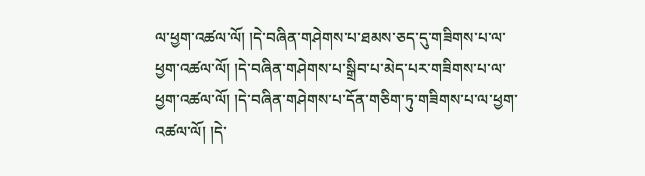ལ་ཕྱག་འཚལ་ལོ། །དེ་བཞིན་གཤེགས་པ་ཐམས་ཅད་དུ་གཟིགས་པ་ལ་ཕྱག་འཚལ་ལོ། །དེ་བཞིན་གཤེགས་པ་སྒྲིབ་པ་མེད་པར་གཟིགས་པ་ལ་ཕྱག་འཚལ་ལོ། །དེ་བཞིན་གཤེགས་པ་དོན་གཅིག་ཏུ་གཟིགས་པ་ལ་ཕྱག་འཚལ་ལོ། །དེ་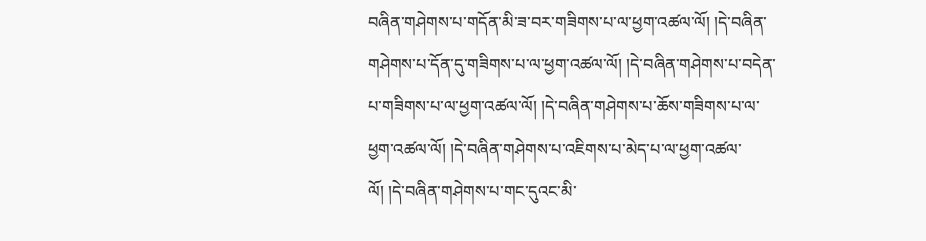བཞིན་གཤེགས་པ་གདོན་མི་ཟ་བར་གཟིགས་པ་ལ་ཕྱག་འཚལ་ལོ། །དེ་བཞིན་གཤེགས་པ་དོན་དུ་གཟིགས་པ་ལ་ཕྱག་འཚལ་ལོ། །དེ་བཞིན་གཤེགས་པ་བདེན་པ་གཟིགས་པ་ལ་ཕྱག་འཚལ་ལོ། །དེ་བཞིན་གཤེགས་པ་ཆོས་གཟིགས་པ་ལ་ཕྱག་འཚལ་ལོ། །དེ་བཞིན་གཤེགས་པ་འཇིགས་པ་མེད་པ་ལ་ཕྱག་འཚལ་ལོ། །དེ་བཞིན་གཤེགས་པ་གང་དུའང་མི་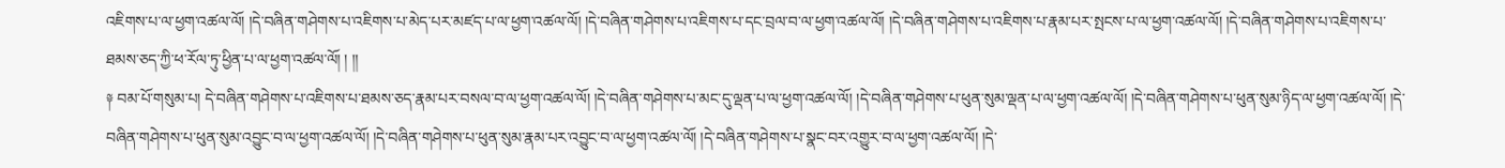འཇིགས་པ་ལ་ཕྱག་འཚལ་ལོ། །དེ་བཞིན་གཤེགས་པ་འཇིགས་པ་མེད་པར་མཛད་པ་ལ་ཕྱག་འཚལ་ལོ། །དེ་བཞིན་གཤེགས་པ་འཇིགས་པ་དང་བྲལ་བ་ལ་ཕྱག་འཚལ་ལོ། །དེ་བཞིན་གཤེགས་པ་འཇིགས་པ་རྣམ་པར་སྤངས་པ་ལ་ཕྱག་འཚལ་ལོ། །དེ་བཞིན་གཤེགས་པ་འཇིགས་པ་ཐམས་ཅད་ཀྱི་ཕ་རོལ་ཏུ་ཕྱིན་པ་ལ་ཕྱག་འཚལ་ལོ། ། །།
༈ བམ་པོ་གསུམ་པ། དེ་བཞིན་གཤེགས་པ་འཇིགས་པ་ཐམས་ཅད་རྣམ་པར་བསལ་བ་ལ་ཕྱག་འཚལ་ལོ། །དེ་བཞིན་གཤེགས་པ་མང་དུ་ལྡན་པ་ལ་ཕྱག་འཚལ་ལོ། །དེ་བཞིན་གཤེགས་པ་ཕུན་སུམ་ལྡན་པ་ལ་ཕྱག་འཚལ་ལོ། །དེ་བཞིན་གཤེགས་པ་ཕུན་སུམ་ཉིད་ལ་ཕྱག་འཚལ་ལོ། །དེ་བཞིན་གཤེགས་པ་ཕུན་སུམ་འབྱུང་བ་ལ་ཕྱག་འཚལ་ལོ། །དེ་བཞིན་གཤེགས་པ་ཕུན་སུམ་རྣམ་པར་འབྱུང་བ་ལ་ཕྱག་འཚལ་ལོ། །དེ་བཞིན་གཤེགས་པ་སྣང་བར་འགྱུར་བ་ལ་ཕྱག་འཚལ་ལོ། །དེ་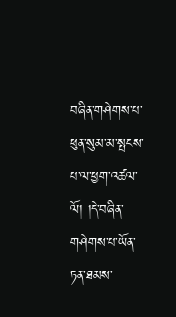བཞིན་གཤེགས་པ་ཕུན་སུམ་མ་སྤངས་པ་ལ་ཕྱག་འཚལ་ལོ། །དེ་བཞིན་གཤེགས་པ་ཡོན་ཏན་ཐམས་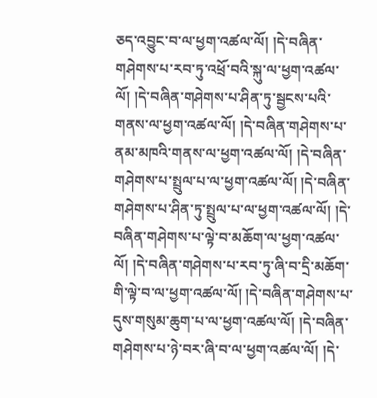ཅད་འབྱུང་བ་ལ་ཕྱག་འཚལ་ལོ། །དེ་བཞིན་གཤེགས་པ་རབ་ཏུ་འཕྲོ་བའི་སྐུ་ལ་ཕྱག་འཚལ་ལོ། །དེ་བཞིན་གཤེགས་པ་ཤིན་ཏུ་སྦྱངས་པའི་གནས་ལ་ཕྱག་འཚལ་ལོ། །དེ་བཞིན་གཤེགས་པ་ནམ་མཁའི་གནས་ལ་ཕྱག་འཚལ་ལོ། །དེ་བཞིན་གཤེགས་པ་སྤྲུལ་པ་ལ་ཕྱག་འཚལ་ལོ། །དེ་བཞིན་གཤེགས་པ་ཤིན་ཏུ་སྤྲུལ་པ་ལ་ཕྱག་འཚལ་ལོ། །དེ་བཞིན་གཤེགས་པ་ལྟེ་བ་མཆོག་ལ་ཕྱག་འཚལ་ལོ། །དེ་བཞིན་གཤེགས་པ་རབ་ཏུ་ཞི་བ་དྲི་མཆོག་གི་ལྟེ་བ་ལ་ཕྱག་འཚལ་ལོ། །དེ་བཞིན་གཤེགས་པ་དུས་གསུམ་ཆུག་པ་ལ་ཕྱག་འཚལ་ལོ། །དེ་བཞིན་གཤེགས་པ་ཉེ་བར་ཞི་བ་ལ་ཕྱག་འཚལ་ལོ། །དེ་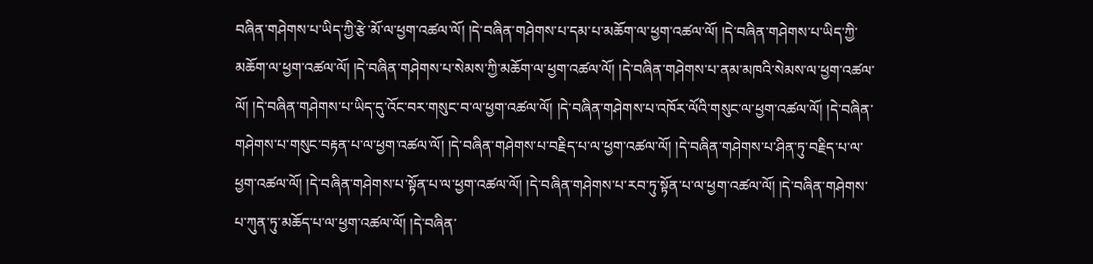བཞིན་གཤེགས་པ་ཡིད་ཀྱི་རྩེ་མོ་ལ་ཕྱག་འཚལ་ལོ། །དེ་བཞིན་གཤེགས་པ་དམ་པ་མཆོག་ལ་ཕྱག་འཚལ་ལོ། །དེ་བཞིན་གཤེགས་པ་ཡིད་ཀྱི་མཆོག་ལ་ཕྱག་འཚལ་ལོ། །དེ་བཞིན་གཤེགས་པ་སེམས་ཀྱི་མཆོག་ལ་ཕྱག་འཚལ་ལོ། །དེ་བཞིན་གཤེགས་པ་ནམ་མཁའི་སེམས་ལ་ཕྱག་འཚལ་ལོ། །དེ་བཞིན་གཤེགས་པ་ཡིད་དུ་འོང་བར་གསུང་བ་ལ་ཕྱག་འཚལ་ལོ། །དེ་བཞིན་གཤེགས་པ་འཁོར་ལོའི་གསུང་ལ་ཕྱག་འཚལ་ལོ། །དེ་བཞིན་གཤེགས་པ་གསུང་བརྟན་པ་ལ་ཕྱག་འཚལ་ལོ། །དེ་བཞིན་གཤེགས་པ་བརྗིད་པ་ལ་ཕྱག་འཚལ་ལོ། །དེ་བཞིན་གཤེགས་པ་ཤིན་ཏུ་བརྗིད་པ་ལ་ཕྱག་འཚལ་ལོ། །དེ་བཞིན་གཤེགས་པ་སྟོན་པ་ལ་ཕྱག་འཚལ་ལོ། །དེ་བཞིན་གཤེགས་པ་རབ་ཏུ་སྟོན་པ་ལ་ཕྱག་འཚལ་ལོ། །དེ་བཞིན་གཤེགས་པ་ཀུན་ཏུ་མཆོད་པ་ལ་ཕྱག་འཚལ་ལོ། །དེ་བཞིན་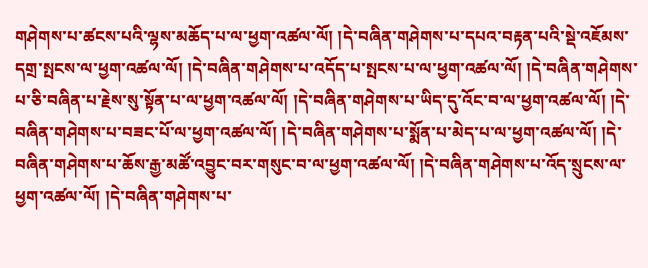གཤེགས་པ་ཚངས་པའི་ལྷས་མཆོད་པ་ལ་ཕྱག་འཚལ་ལོ། །དེ་བཞིན་གཤེགས་པ་དཔའ་བརྟན་པའི་སྡེ་འཇོམས་དགྲ་སྤངས་ལ་ཕྱག་འཚལ་ལོ། །དེ་བཞིན་གཤེགས་པ་འདོད་པ་སྤངས་པ་ལ་ཕྱག་འཚལ་ལོ། །དེ་བཞིན་གཤེགས་པ་ཅི་བཞིན་པ་རྗེས་སུ་སྟོན་པ་ལ་ཕྱག་འཚལ་ལོ། །དེ་བཞིན་གཤེགས་པ་ཡིད་དུ་འོང་བ་ལ་ཕྱག་འཚལ་ལོ། །དེ་བཞིན་གཤེགས་པ་བཟང་པོ་ལ་ཕྱག་འཚལ་ལོ། །དེ་བཞིན་གཤེགས་པ་སྨོན་པ་མེད་པ་ལ་ཕྱག་འཚལ་ལོ། །དེ་བཞིན་གཤེགས་པ་ཆོས་རྒྱ་མཚོ་འབྱུང་བར་གསུང་བ་ལ་ཕྱག་འཚལ་ལོ། །དེ་བཞིན་གཤེགས་པ་འོད་སྲུངས་ལ་ཕྱག་འཚལ་ལོ། །དེ་བཞིན་གཤེགས་པ་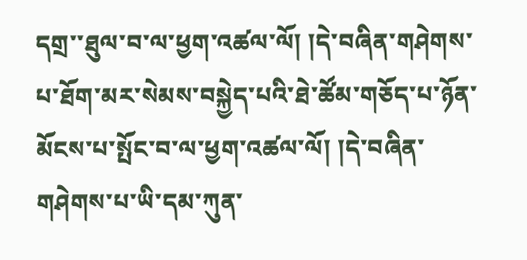དགྲ་་ཐུལ་བ་ལ་ཕྱག་འཚལ་ལོ། །དེ་བཞིན་གཤེགས་པ་ཐོག་མར་སེམས་བསྐྱེད་པའི་ཐེ་ཚོམ་གཅོད་པ་ཉོན་མོངས་པ་སྤོང་བ་ལ་ཕྱག་འཚལ་ལོ། །དེ་བཞིན་གཤེགས་པ་ཡི་དམ་ཀུན་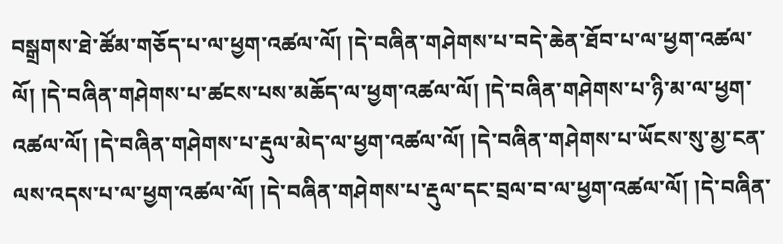བསྒྲགས་ཐེ་ཚོམ་གཅོད་པ་ལ་ཕྱག་འཚལ་ལོ། །དེ་བཞིན་གཤེགས་པ་བདེ་ཆེན་ཐོབ་པ་ལ་ཕྱག་འཚལ་ལོ། །དེ་བཞིན་གཤེགས་པ་ཚངས་པས་མཆོད་ལ་ཕྱག་འཚལ་ལོ། །དེ་བཞིན་གཤེགས་པ་ཉི་མ་ལ་ཕྱག་འཚལ་ལོ། །དེ་བཞིན་གཤེགས་པ་རྡུལ་མེད་ལ་ཕྱག་འཚལ་ལོ། །དེ་བཞིན་གཤེགས་པ་ཡོངས་སུ་མྱ་ངན་ལས་འདས་པ་ལ་ཕྱག་འཚལ་ལོ། །དེ་བཞིན་གཤེགས་པ་རྡུལ་དང་བྲལ་བ་ལ་ཕྱག་འཚལ་ལོ། །དེ་བཞིན་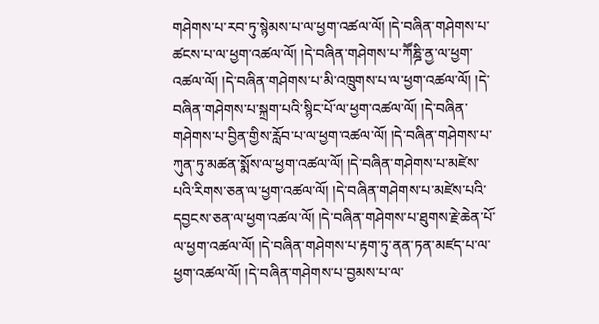གཤེགས་པ་རབ་ཏུ་སྙེམས་པ་ལ་ཕྱག་འཚལ་ལོ། །དེ་བཞིན་གཤེགས་པ་ཚངས་པ་ལ་ཕྱག་འཚལ་ལོ། །དེ་བཞིན་གཤེགས་པ་ཀཽཎྜི་ནྱ་ལ་ཕྱག་འཚལ་ལོ། །དེ་བཞིན་གཤེགས་པ་མི་འཁྲུགས་པ་ལ་ཕྱག་འཚལ་ལོ། །དེ་བཞིན་གཤེགས་པ་སྐྲག་པའི་སྙིང་པོ་ལ་ཕྱག་འཚལ་ལོ། །དེ་བཞིན་གཤེགས་པ་བྱིན་གྱིས་རློབ་པ་ལ་ཕྱག་འཚལ་ལོ། །དེ་བཞིན་གཤེགས་པ་ཀུན་ཏུ་མཚན་སྨོས་ལ་ཕྱག་འཚལ་ལོ། །དེ་བཞིན་གཤེགས་པ་མཛེས་པའི་རིགས་ཅན་ལ་ཕྱག་འཚལ་ལོ། །དེ་བཞིན་གཤེགས་པ་མཛེས་པའི་དབྱངས་ཅན་ལ་ཕྱག་འཚལ་ལོ། །དེ་བཞིན་གཤེགས་པ་ཐུགས་རྗེ་ཆེན་པོ་ལ་ཕྱག་འཚལ་ལོ། །དེ་བཞིན་གཤེགས་པ་རྟག་ཏུ་ནན་ཏན་མཛད་པ་ལ་ཕྱག་འཚལ་ལོ། །དེ་བཞིན་གཤེགས་པ་བྱམས་པ་ལ་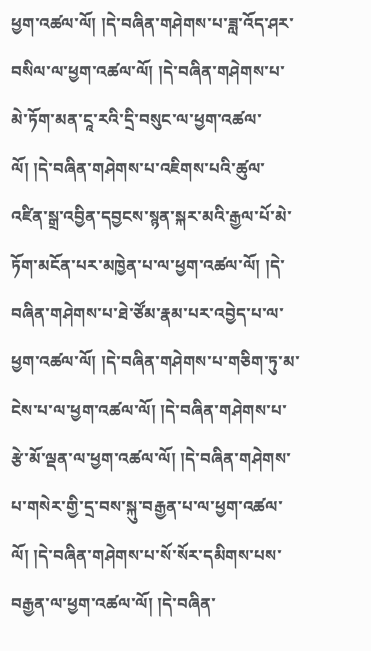ཕྱག་འཚལ་ལོ། །དེ་བཞིན་གཤེགས་པ་ཟླ་འོད་ཤར་བསིལ་ལ་ཕྱག་འཚལ་ལོ། །དེ་བཞིན་གཤེགས་པ་མེ་ཏོག་མན་ངཱ་རའི་དྲི་བསུང་ལ་ཕྱག་འཚལ་ལོ། །དེ་བཞིན་གཤེགས་པ་འཇིགས་པའི་ཚུལ་འཛིན་སྒྲ་འབྱིན་དབྱངས་སྙན་སྐར་མའི་རྒྱལ་པོ་མེ་ཏོག་མངོན་པར་མཁྱེན་པ་ལ་ཕྱག་འཚལ་ལོ། །དེ་བཞིན་གཤེགས་པ་ཐེ་ཙོམ་རྣམ་པར་འབྱེད་པ་ལ་ཕྱག་འཚལ་ལོ། །དེ་བཞིན་གཤེགས་པ་གཅིག་ཏུ་མ་ངེས་པ་ལ་ཕྱག་འཚལ་ལོ། །དེ་བཞིན་གཤེགས་པ་རྩེ་མོ་ལྡན་ལ་ཕྱག་འཚལ་ལོ། །དེ་བཞིན་གཤེགས་པ་གསེར་གྱི་དྲ་བས་སྐུ་བརྒྱན་པ་ལ་ཕྱག་འཚལ་ལོ། །དེ་བཞིན་གཤེགས་པ་སོ་སོར་དམིགས་པས་བརྒྱན་ལ་ཕྱག་འཚལ་ལོ། །དེ་བཞིན་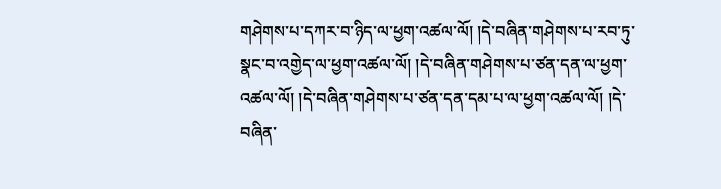གཤེགས་པ་དཀར་བ་ཉིད་ལ་ཕྱག་འཚལ་ལོ། །དེ་བཞིན་གཤེགས་པ་རབ་ཏུ་སྣང་བ་འགྱེད་ལ་ཕྱག་འཚལ་ལོ། །དེ་བཞིན་གཤེགས་པ་ཙན་དན་ལ་ཕྱག་འཚལ་ལོ། །དེ་བཞིན་གཤེགས་པ་ཙན་དན་དམ་པ་ལ་ཕྱག་འཚལ་ལོ། །དེ་བཞིན་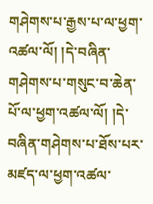གཤེགས་པ་རྒྱས་པ་ལ་ཕྱག་འཚལ་ལོ། །དེ་བཞིན་གཤེགས་པ་གསུང་བ་ཆེན་པོ་ལ་ཕྱག་འཚལ་ལོ། །དེ་བཞིན་གཤེགས་པ་ཐོས་པར་མཛད་ལ་ཕྱག་འཚལ་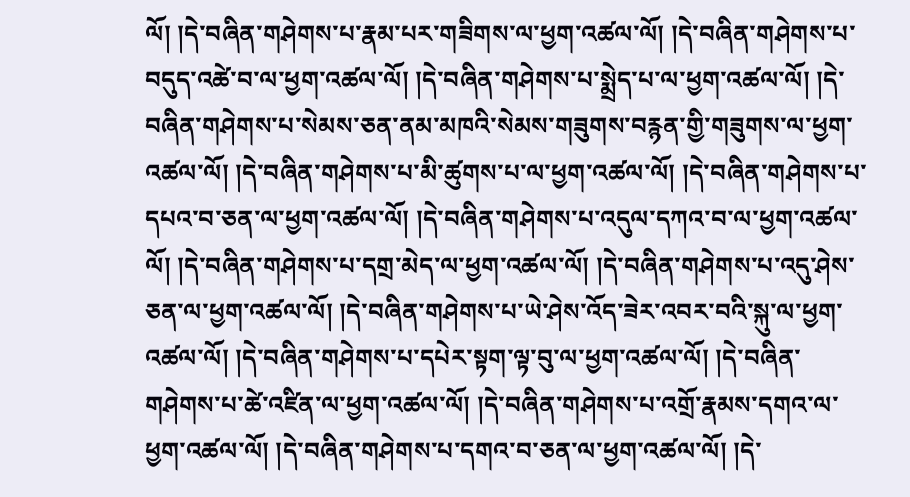ལོ། །དེ་བཞིན་གཤེགས་པ་རྣམ་པར་གཟིགས་ལ་ཕྱག་འཚལ་ལོ། །དེ་བཞིན་གཤེགས་པ་བདུད་འཚེ་བ་ལ་ཕྱག་འཚལ་ལོ། །དེ་བཞིན་གཤེགས་པ་སྨྲེད་པ་ལ་ཕྱག་འཚལ་ལོ། །དེ་བཞིན་གཤེགས་པ་སེམས་ཅན་ནམ་མཁའི་སེམས་གཟུགས་བརྙན་གྱི་གཟུགས་ལ་ཕྱག་འཚལ་ལོ། །དེ་བཞིན་གཤེགས་པ་མི་ཚུགས་པ་ལ་ཕྱག་འཚལ་ལོ། །དེ་བཞིན་གཤེགས་པ་དཔའ་བ་ཅན་ལ་ཕྱག་འཚལ་ལོ། །དེ་བཞིན་གཤེགས་པ་འདུལ་དཀའ་བ་ལ་ཕྱག་འཚལ་ལོ། །དེ་བཞིན་གཤེགས་པ་དགྲ་མེད་ལ་ཕྱག་འཚལ་ལོ། །དེ་བཞིན་གཤེགས་པ་འདུ་ཤེས་ཅན་ལ་ཕྱག་འཚལ་ལོ། །དེ་བཞིན་གཤེགས་པ་ཡེ་ཤེས་འོད་ཟེར་འབར་བའི་སྐུ་ལ་ཕྱག་འཚལ་ལོ། །དེ་བཞིན་གཤེགས་པ་དཔེར་སྟག་ལྟ་བུ་ལ་ཕྱག་འཚལ་ལོ། །དེ་བཞིན་གཤེགས་པ་ཚེ་འཛིན་ལ་ཕྱག་འཚལ་ལོ། །དེ་བཞིན་གཤེགས་པ་འགྲོ་རྣམས་དགའ་ལ་ཕྱག་འཚལ་ལོ། །དེ་བཞིན་གཤེགས་པ་དགའ་བ་ཅན་ལ་ཕྱག་འཚལ་ལོ། །དེ་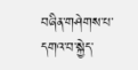བཞིན་གཤེགས་པ་དགའ་བ་སྐྱེད་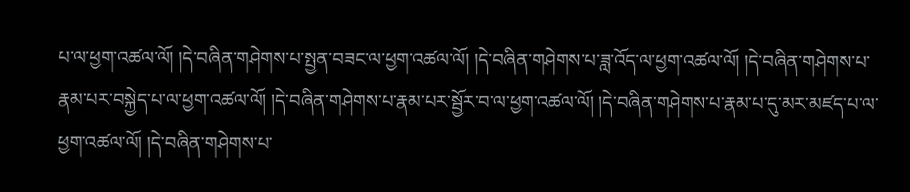པ་ལ་ཕྱག་འཚལ་ལོ། །དེ་བཞིན་གཤེགས་པ་སྤྱན་བཟང་ལ་ཕྱག་འཚལ་ལོ། །དེ་བཞིན་གཤེགས་པ་ཟླ་འོད་ལ་ཕྱག་འཚལ་ལོ། །དེ་བཞིན་གཤེགས་པ་རྣམ་པར་བསྐྱེད་པ་ལ་ཕྱག་འཚལ་ལོ། །དེ་བཞིན་གཤེགས་པ་རྣམ་པར་སྦྱོར་བ་ལ་ཕྱག་འཚལ་ལོ། །དེ་བཞིན་གཤེགས་པ་རྣམ་པ་དུ་མར་མཛད་པ་ལ་ཕྱག་འཚལ་ལོ། །དེ་བཞིན་གཤེགས་པ་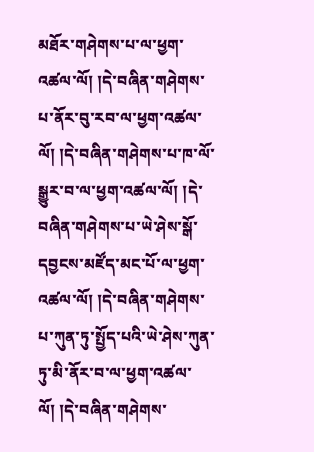མཐོར་གཤེགས་པ་ལ་ཕྱག་འཚལ་ལོ། །དེ་བཞིན་གཤེགས་པ་ནོར་བུ་རབ་ལ་ཕྱག་འཚལ་ལོ། །དེ་བཞིན་གཤེགས་པ་ཁ་ལོ་སྒྱུར་བ་ལ་ཕྱག་འཚལ་ལོ། །དེ་བཞིན་གཤེགས་པ་ཡེ་ཤེས་སྒོ་དབྱངས་མཛོད་མང་པོ་ལ་ཕྱག་འཚལ་ལོ། །དེ་བཞིན་གཤེགས་པ་ཀུན་ཏུ་སྤྱོད་པའི་ཡེ་ཤེས་ཀུན་ཏུ་མི་ནོར་བ་ལ་ཕྱག་འཚལ་ལོ། །དེ་བཞིན་གཤེགས་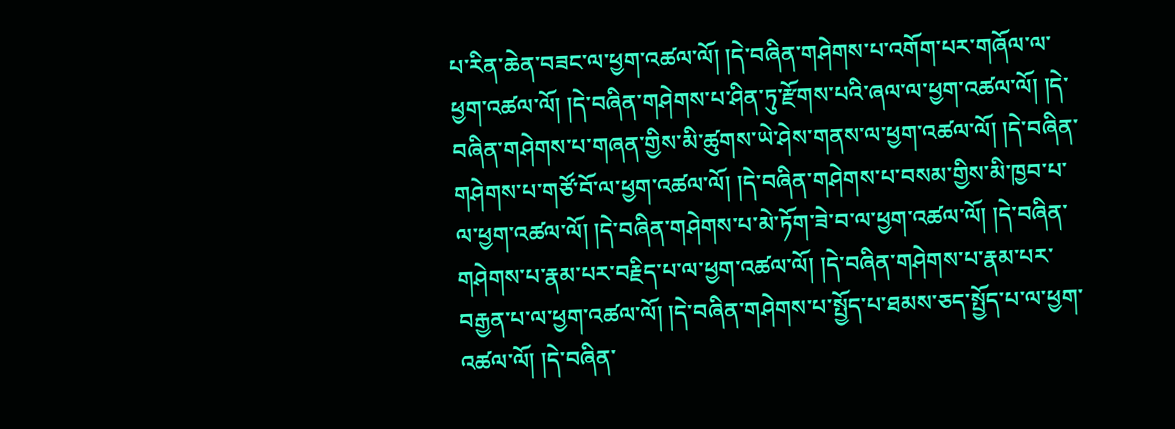པ་རིན་ཆེན་བཟང་ལ་ཕྱག་འཚལ་ལོ། །དེ་བཞིན་གཤེགས་པ་འགོག་པར་གཞོལ་ལ་ཕྱག་འཚལ་ལོ། །དེ་བཞིན་གཤེགས་པ་ཤིན་ཏུ་རྫོགས་པའི་ཞལ་ལ་ཕྱག་འཚལ་ལོ། །དེ་བཞིན་གཤེགས་པ་གཞན་གྱིས་མི་ཚུགས་ཡེ་ཤེས་གནས་ལ་ཕྱག་འཚལ་ལོ། །དེ་བཞིན་གཤེགས་པ་གཙོ་བོ་ལ་ཕྱག་འཚལ་ལོ། །དེ་བཞིན་གཤེགས་པ་བསམ་གྱིས་མི་ཁྱབ་པ་ལ་ཕྱག་འཚལ་ལོ། །དེ་བཞིན་གཤེགས་པ་མེ་ཏོག་ཟེ་བ་ལ་ཕྱག་འཚལ་ལོ། །དེ་བཞིན་གཤེགས་པ་རྣམ་པར་བརྗིད་པ་ལ་ཕྱག་འཚལ་ལོ། །དེ་བཞིན་གཤེགས་པ་རྣམ་པར་བརྒྱན་པ་ལ་ཕྱག་འཚལ་ལོ། །དེ་བཞིན་གཤེགས་པ་སྤྱོད་པ་ཐམས་ཅད་སྤྱོད་པ་ལ་ཕྱག་འཚལ་ལོ། །དེ་བཞིན་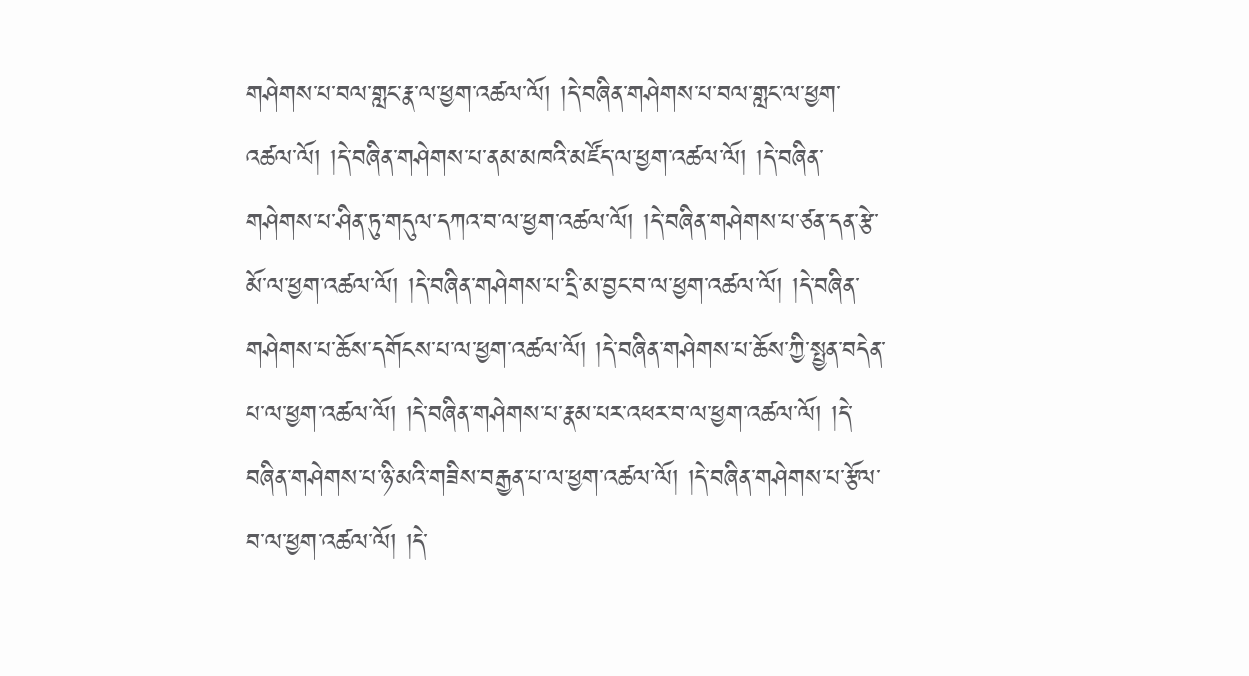གཤེགས་པ་བལ་གླང་རྣ་ལ་ཕྱག་འཚལ་ལོ། །དེ་བཞིན་གཤེགས་པ་བལ་གླང་ལ་ཕྱག་འཚལ་ལོ། །དེ་བཞིན་གཤེགས་པ་ནམ་མཁའི་མཛོད་ལ་ཕྱག་འཚལ་ལོ། །དེ་བཞིན་གཤེགས་པ་ཤིན་ཏུ་གདུལ་དཀའ་བ་ལ་ཕྱག་འཚལ་ལོ། །དེ་བཞིན་གཤེགས་པ་ཙན་དན་རྩེ་མོ་ལ་ཕྱག་འཚལ་ལོ། །དེ་བཞིན་གཤེགས་པ་དྲི་མ་བྱང་བ་ལ་ཕྱག་འཚལ་ལོ། །དེ་བཞིན་གཤེགས་པ་ཆོས་དགོངས་པ་ལ་ཕྱག་འཚལ་ལོ། །དེ་བཞིན་གཤེགས་པ་ཆོས་ཀྱི་སྤྱན་བདེན་པ་ལ་ཕྱག་འཚལ་ལོ། །དེ་བཞིན་གཤེགས་པ་རྣམ་པར་འཕར་བ་ལ་ཕྱག་འཚལ་ལོ། །དེ་བཞིན་གཤེགས་པ་ཉི་མའི་གཟིས་བརྒྱན་པ་ལ་ཕྱག་འཚལ་ལོ། །དེ་བཞིན་གཤེགས་པ་རྩོལ་བ་ལ་ཕྱག་འཚལ་ལོ། །དེ་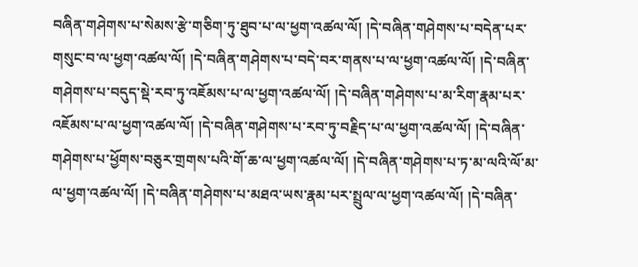བཞིན་གཤེགས་པ་སེམས་རྩེ་གཅིག་ཏུ་ཐུབ་པ་ལ་ཕྱག་འཚལ་ལོ། །དེ་བཞིན་གཤེགས་པ་བདེན་པར་གསུང་བ་ལ་ཕྱག་འཚལ་ལོ། །དེ་བཞིན་གཤེགས་པ་བདེ་བར་གནས་པ་ལ་ཕྱག་འཚལ་ལོ། །དེ་བཞིན་གཤེགས་པ་བདུད་སྡེ་རབ་ཏུ་འཇོམས་པ་ལ་ཕྱག་འཚལ་ལོ། །དེ་བཞིན་གཤེགས་པ་མ་རིག་རྣམ་པར་འཇོམས་པ་ལ་ཕྱག་འཚལ་ལོ། །དེ་བཞིན་གཤེགས་པ་རབ་ཏུ་བརྗིད་པ་ལ་ཕྱག་འཚལ་ལོ། །དེ་བཞིན་གཤེགས་པ་ཕྱོགས་བཅུར་གྲགས་པའི་གོ་ཆ་ལ་ཕྱག་འཚལ་ལོ། །དེ་བཞིན་གཤེགས་པ་ཏ་མ་ལའི་ལོ་མ་ལ་ཕྱག་འཚལ་ལོ། །དེ་བཞིན་གཤེགས་པ་མཐའ་ཡས་རྣམ་པར་སྤྲུལ་ལ་ཕྱག་འཚལ་ལོ། །དེ་བཞིན་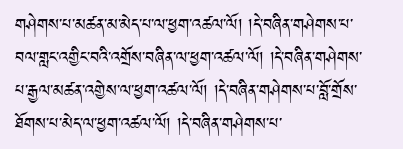གཤེགས་པ་མཚན་མ་མེད་པ་ལ་ཕྱག་འཚལ་ལོ། །དེ་བཞིན་གཤེགས་པ་བལ་གླང་འགྱིང་བའི་འགྲོས་བཞིན་ལ་ཕྱག་འཚལ་ལོ། །དེ་བཞིན་གཤེགས་པ་རྒྱལ་མཚན་འགྱེས་ལ་ཕྱག་འཚལ་ལོ། །དེ་བཞིན་གཤེགས་པ་བློ་གྲོས་ཐོགས་པ་མེད་ལ་ཕྱག་འཚལ་ལོ། །དེ་བཞིན་གཤེགས་པ་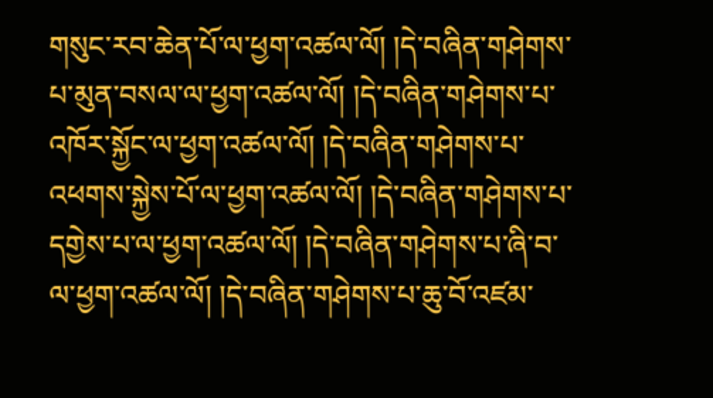གསུང་རབ་ཆེན་པོ་ལ་ཕྱག་འཚལ་ལོ། །དེ་བཞིན་གཤེགས་པ་མུན་བསལ་ལ་ཕྱག་འཚལ་ལོ། །དེ་བཞིན་གཤེགས་པ་འཁོར་སྐྱོང་ལ་ཕྱག་འཚལ་ལོ། །དེ་བཞིན་གཤེགས་པ་འཕགས་སྐྱེས་པོ་ལ་ཕྱག་འཚལ་ལོ། །དེ་བཞིན་གཤེགས་པ་དགྱེས་པ་ལ་ཕྱག་འཚལ་ལོ། །དེ་བཞིན་གཤེགས་པ་ཞི་བ་ལ་ཕྱག་འཚལ་ལོ། །དེ་བཞིན་གཤེགས་པ་ཆུ་བོ་འཛམ་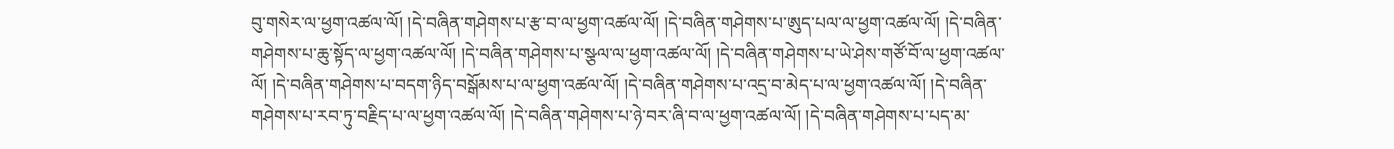བུ་གསེར་ལ་ཕྱག་འཚལ་ལོ། །དེ་བཞིན་གཤེགས་པ་རྩ་བ་ལ་ཕྱག་འཚལ་ལོ། །དེ་བཞིན་གཤེགས་པ་ཨུད་པལ་ལ་ཕྱག་འཚལ་ལོ། །དེ་བཞིན་གཤེགས་པ་ཆུ་སྟོད་ལ་ཕྱག་འཚལ་ལོ། །དེ་བཞིན་གཤེགས་པ་སྩལ་ལ་ཕྱག་འཚལ་ལོ། །དེ་བཞིན་གཤེགས་པ་ཡེ་ཤེས་གཙོ་བོ་ལ་ཕྱག་འཚལ་ལོ། །དེ་བཞིན་གཤེགས་པ་བདག་ཉིད་བསྒོམས་པ་ལ་ཕྱག་འཚལ་ལོ། །དེ་བཞིན་གཤེགས་པ་འདྲ་བ་མེད་པ་ལ་ཕྱག་འཚལ་ལོ། །དེ་བཞིན་གཤེགས་པ་རབ་ཏུ་བརྗིད་པ་ལ་ཕྱག་འཚལ་ལོ། །དེ་བཞིན་གཤེགས་པ་ཉེ་བར་ཞི་བ་ལ་ཕྱག་འཚལ་ལོ། །དེ་བཞིན་གཤེགས་པ་པད་མ་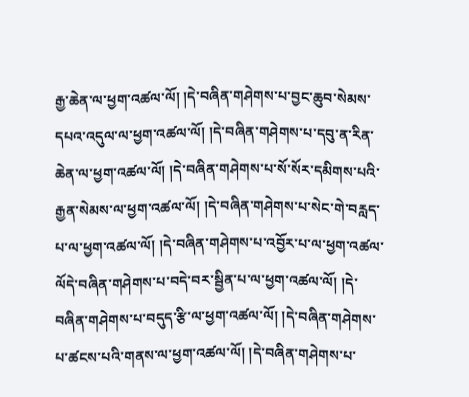རྒྱ་ཆེན་ལ་ཕྱག་འཚལ་ལོ། །དེ་བཞིན་གཤེགས་པ་བྱང་ཆུབ་སེམས་དཔའ་འདུལ་ལ་ཕྱག་འཚལ་ལོ། །དེ་བཞིན་གཤེགས་པ་དབུ་ན་རིན་ཆེན་ལ་ཕྱག་འཚལ་ལོ། །དེ་བཞིན་གཤེགས་པ་སོ་སོར་དམིགས་པའི་རྒྱན་སེམས་ལ་ཕྱག་འཚལ་ལོ། །དེ་བཞིན་གཤེགས་པ་སེང་གེ་བརླད་པ་ལ་ཕྱག་འཚལ་ལོ། །དེ་བཞིན་གཤེགས་པ་འབྱོར་པ་ལ་ཕྱག་འཚལ་ལོདེ་བཞིན་གཤེགས་པ་བདེ་བར་སྦྱིན་པ་ལ་ཕྱག་འཚལ་ལོ། །དེ་བཞིན་གཤེགས་པ་བདུད་རྩི་ལ་ཕྱག་འཚལ་ལོ། །དེ་བཞིན་གཤེགས་པ་ཚངས་པའི་གནས་ལ་ཕྱག་འཚལ་ལོ། །དེ་བཞིན་གཤེགས་པ་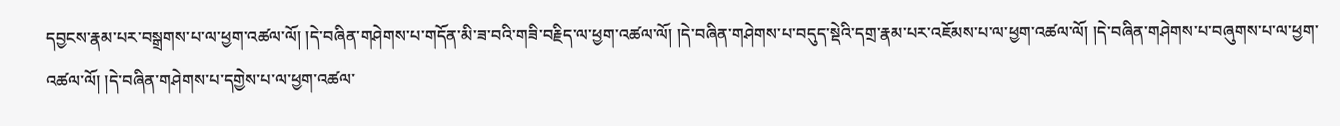དབྱངས་རྣམ་པར་བསྒྲགས་པ་ལ་ཕྱག་འཚལ་ལོ། །དེ་བཞིན་གཤེགས་པ་གདོན་མི་ཟ་བའི་གཟི་བརྗིད་ལ་ཕྱག་འཚལ་ལོ། །དེ་བཞིན་གཤེགས་པ་བདུད་སྡེའི་དགྲ་རྣམ་པར་འཇོམས་པ་ལ་ཕྱག་འཚལ་ལོ། །དེ་བཞིན་གཤེགས་པ་བཞུགས་པ་ལ་ཕྱག་འཚལ་ལོ། །དེ་བཞིན་གཤེགས་པ་དགྱེས་པ་ལ་ཕྱག་འཚལ་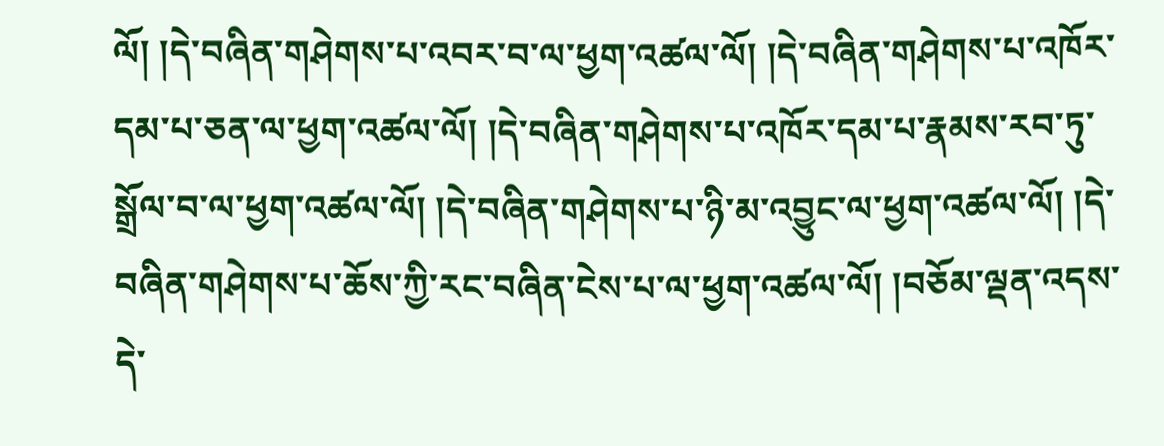ལོ། །དེ་བཞིན་གཤེགས་པ་འབར་བ་ལ་ཕྱག་འཚལ་ལོ། །དེ་བཞིན་གཤེགས་པ་འཁོར་དམ་པ་ཅན་ལ་ཕྱག་འཚལ་ལོ། །དེ་བཞིན་གཤེགས་པ་འཁོར་དམ་པ་རྣམས་རབ་ཏུ་སྒྲོལ་བ་ལ་ཕྱག་འཚལ་ལོ། །དེ་བཞིན་གཤེགས་པ་ཉི་མ་འབྱུང་ལ་ཕྱག་འཚལ་ལོ། །དེ་བཞིན་གཤེགས་པ་ཆོས་ཀྱི་རང་བཞིན་ངེས་པ་ལ་ཕྱག་འཚལ་ལོ། །བཅོམ་ལྡན་འདས་དེ་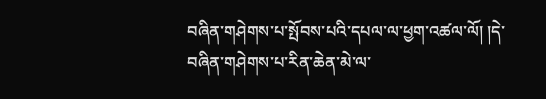བཞིན་གཤེགས་པ་སྤོབས་པའི་དཔལ་ལ་ཕྱག་འཚལ་ལོ། །དེ་བཞིན་གཤེགས་པ་རིན་ཆེན་མེ་ལ་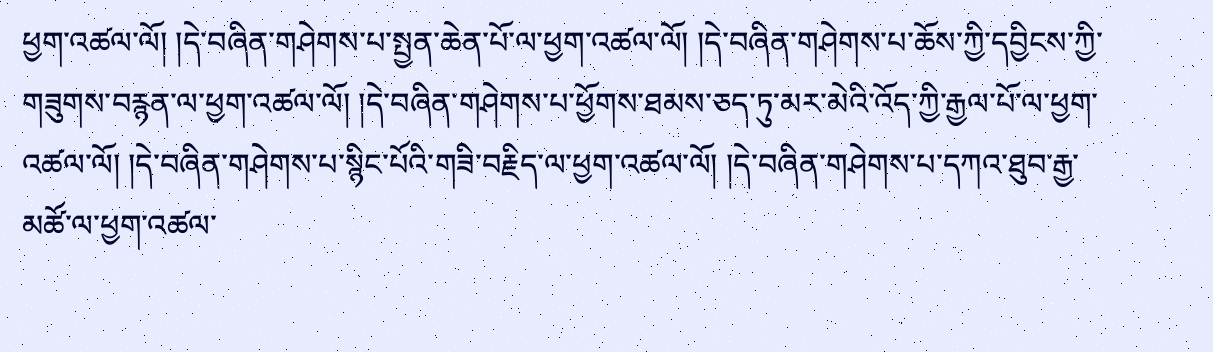ཕྱག་འཚལ་ལོ། །དེ་བཞིན་གཤེགས་པ་སྤྱན་ཆེན་པོ་ལ་ཕྱག་འཚལ་ལོ། །དེ་བཞིན་གཤེགས་པ་ཆོས་ཀྱི་དབྱིངས་ཀྱི་གཟུགས་བརྙན་ལ་ཕྱག་འཚལ་ལོ། །དེ་བཞིན་གཤེགས་པ་ཕྱོགས་ཐམས་ཅད་ཏུ་མར་མེའི་འོད་ཀྱི་རྒྱལ་པོ་ལ་ཕྱག་འཚལ་ལོ། །དེ་བཞིན་གཤེགས་པ་སྙིང་པོའི་གཟི་བརྗིད་ལ་ཕྱག་འཚལ་ལོ། །དེ་བཞིན་གཤེགས་པ་དཀའ་ཐུབ་རྒྱ་མཚོ་ལ་ཕྱག་འཚལ་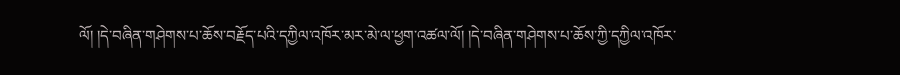ལོ། །དེ་བཞིན་གཤེགས་པ་ཆོས་བརྗོད་པའི་དཀྱིལ་འཁོར་མར་མེ་ལ་ཕྱག་འཚལ་ལོ། །དེ་བཞིན་གཤེགས་པ་ཆོས་ཀྱི་དཀྱིལ་འཁོར་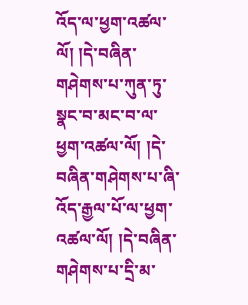འོད་ལ་ཕྱག་འཚལ་ལོ། །དེ་བཞིན་གཤེགས་པ་ཀུན་ཏུ་སྣང་བ་མང་བ་ལ་ཕྱག་འཚལ་ལོ། །དེ་བཞིན་གཤེགས་པ་ཞི་འོད་རྒྱལ་པོ་ལ་ཕྱག་འཚལ་ལོ། །དེ་བཞིན་གཤེགས་པ་དྲི་མ་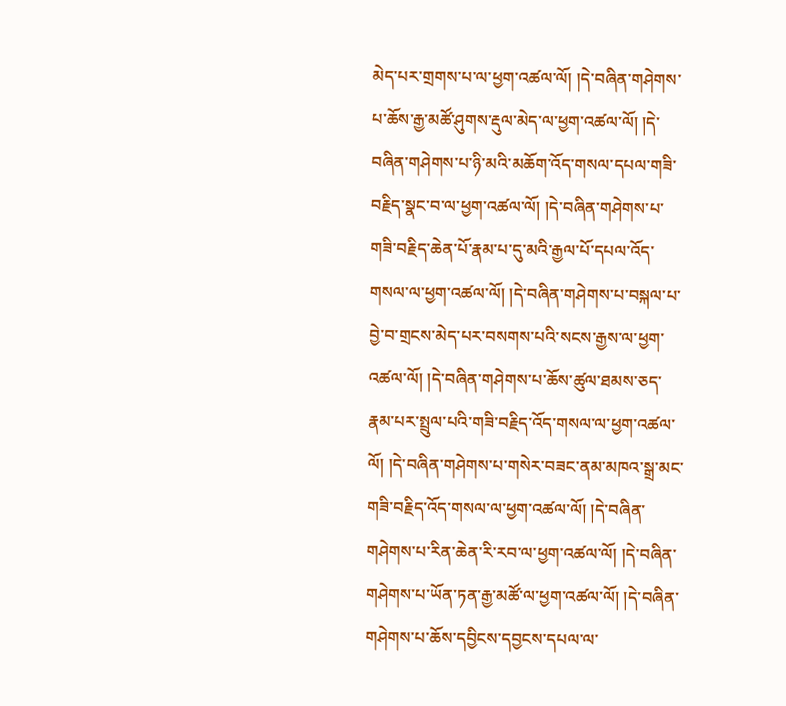མེད་པར་གྲགས་པ་ལ་ཕྱག་འཚལ་ལོ། །དེ་བཞིན་གཤེགས་པ་ཆོས་རྒྱ་མཚོ་ཤུགས་རྡུལ་མེད་ལ་ཕྱག་འཚལ་ལོ། །དེ་བཞིན་གཤེགས་པ་ཉི་མའི་མཆོག་འོད་གསལ་དཔལ་གཟི་བརྗིད་སྣང་བ་ལ་ཕྱག་འཚལ་ལོ། །དེ་བཞིན་གཤེགས་པ་གཟི་བརྗིད་ཆེན་པོ་རྣམ་པ་དུ་མའི་རྒྱལ་པོ་དཔལ་འོད་གསལ་ལ་ཕྱག་འཚལ་ལོ། །དེ་བཞིན་གཤེགས་པ་བསྐལ་པ་བྱེ་བ་གྲངས་མེད་པར་བསགས་པའི་སངས་རྒྱས་ལ་ཕྱག་འཚལ་ལོ། །དེ་བཞིན་གཤེགས་པ་ཆོས་ཚུལ་ཐམས་ཅད་རྣམ་པར་སྤྲུལ་པའི་གཟི་བརྗིད་འོད་གསལ་ལ་ཕྱག་འཚལ་ལོ། །དེ་བཞིན་གཤེགས་པ་གསེར་བཟང་ནམ་མཁའ་སྒྲ་མང་གཟི་བརྗིད་འོད་གསལ་ལ་ཕྱག་འཚལ་ལོ། །དེ་བཞིན་གཤེགས་པ་རིན་ཆེན་རི་རབ་ལ་ཕྱག་འཚལ་ལོ། །དེ་བཞིན་གཤེགས་པ་ཡོན་ཏན་རྒྱ་མཚོ་ལ་ཕྱག་འཚལ་ལོ། །དེ་བཞིན་གཤེགས་པ་ཆོས་དབྱིངས་དབྱངས་དཔལ་ལ་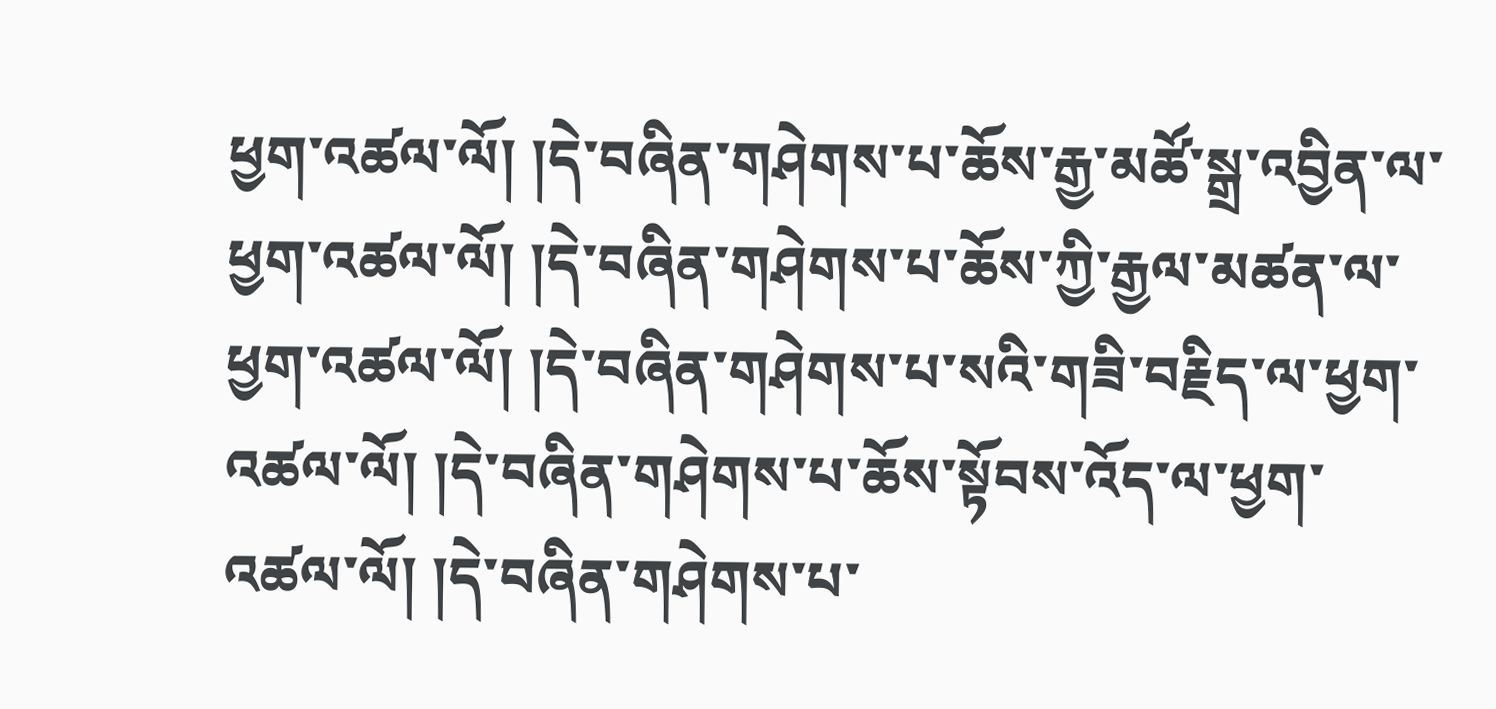ཕྱག་འཚལ་ལོ། །དེ་བཞིན་གཤེགས་པ་ཆོས་རྒྱ་མཚོ་སྒྲ་འབྱིན་ལ་ཕྱག་འཚལ་ལོ། །དེ་བཞིན་གཤེགས་པ་ཆོས་ཀྱི་རྒྱལ་མཚན་ལ་ཕྱག་འཚལ་ལོ། །དེ་བཞིན་གཤེགས་པ་སའི་གཟི་བརྗིད་ལ་ཕྱག་འཚལ་ལོ། །དེ་བཞིན་གཤེགས་པ་ཆོས་སྟོབས་འོད་ལ་ཕྱག་འཚལ་ལོ། །དེ་བཞིན་གཤེགས་པ་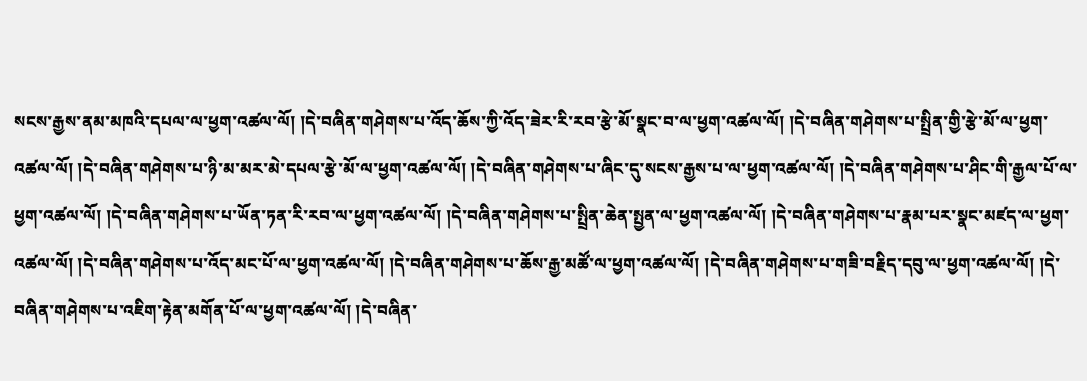སངས་རྒྱས་ནམ་མཁའི་དཔལ་ལ་ཕྱག་འཚལ་ལོ། །དེ་བཞིན་གཤེགས་པ་འོད་ཆོས་ཀྱི་འོད་ཟེར་རི་རབ་རྩེ་མོ་སྣང་བ་ལ་ཕྱག་འཚལ་ལོ། །དེ་བཞིན་གཤེགས་པ་སྤྲིན་གྱི་རྩེ་མོ་ལ་ཕྱག་འཚལ་ལོ། །དེ་བཞིན་གཤེགས་པ་ཉི་མ་མར་མེ་དཔལ་རྩེ་མོ་ལ་ཕྱག་འཚལ་ལོ། །དེ་བཞིན་གཤེགས་པ་ཞིང་དུ་སངས་རྒྱས་པ་ལ་ཕྱག་འཚལ་ལོ། །དེ་བཞིན་གཤེགས་པ་ཤིང་གི་རྒྱལ་པོ་ལ་ཕྱག་འཚལ་ལོ། །དེ་བཞིན་གཤེགས་པ་ཡོན་ཏན་རི་རབ་ལ་ཕྱག་འཚལ་ལོ། །དེ་བཞིན་གཤེགས་པ་སྤྲིན་ཆེན་སྤྱན་ལ་ཕྱག་འཚལ་ལོ། །དེ་བཞིན་གཤེགས་པ་རྣམ་པར་སྣང་མཛད་ལ་ཕྱག་འཚལ་ལོ། །དེ་བཞིན་གཤེགས་པ་འོད་མང་པོ་ལ་ཕྱག་འཚལ་ལོ། །དེ་བཞིན་གཤེགས་པ་ཆོས་རྒྱ་མཚོ་ལ་ཕྱག་འཚལ་ལོ། །དེ་བཞིན་གཤེགས་པ་གཟི་བརྗིད་དབུ་ལ་ཕྱག་འཚལ་ལོ། །དེ་བཞིན་གཤེགས་པ་འཇིག་རྟེན་མགོན་པོ་ལ་ཕྱག་འཚལ་ལོ། །དེ་བཞིན་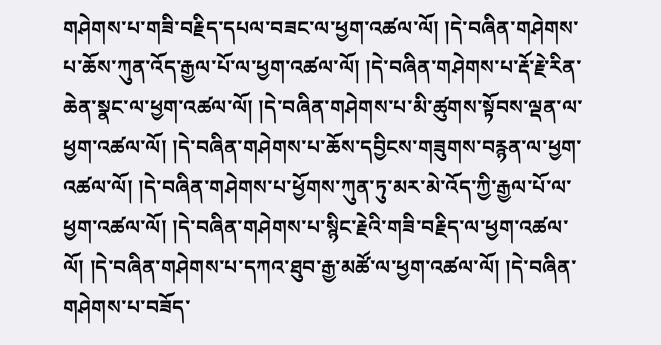གཤེགས་པ་གཟི་བརྗིད་དཔལ་བཟང་ལ་ཕྱག་འཚལ་ལོ། །དེ་བཞིན་གཤེགས་པ་ཆོས་ཀུན་འོད་རྒྱལ་པོ་ལ་ཕྱག་འཚལ་ལོ། །དེ་བཞིན་གཤེགས་པ་རྡོ་རྗེ་རིན་ཆེན་སྣང་ལ་ཕྱག་འཚལ་ལོ། །དེ་བཞིན་གཤེགས་པ་མི་ཚུགས་སྟོབས་ལྡན་ལ་ཕྱག་འཚལ་ལོ། །དེ་བཞིན་གཤེགས་པ་ཆོས་དབྱིངས་གཟུགས་བརྙན་ལ་ཕྱག་འཚལ་ལོ། །དེ་བཞིན་གཤེགས་པ་ཕྱོགས་ཀུན་ཏུ་མར་མེ་འོད་ཀྱི་རྒྱལ་པོ་ལ་ཕྱག་འཚལ་ལོ། །དེ་བཞིན་གཤེགས་པ་སྙིང་རྗེའི་གཟི་བརྗིད་ལ་ཕྱག་འཚལ་ལོ། །དེ་བཞིན་གཤེགས་པ་དཀའ་ཐུབ་རྒྱ་མཚོ་ལ་ཕྱག་འཚལ་ལོ། །དེ་བཞིན་གཤེགས་པ་བཟོད་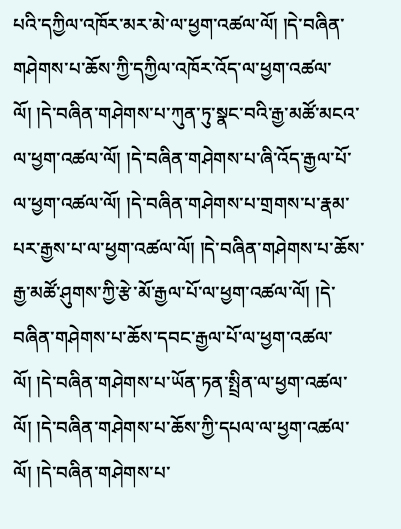པའི་དཀྱིལ་འཁོར་མར་མེ་ལ་ཕྱག་འཚལ་ལོ། །དེ་བཞིན་གཤེགས་པ་ཆོས་ཀྱི་དཀྱིལ་འཁོར་འོད་ལ་ཕྱག་འཚལ་ལོ། །དེ་བཞིན་གཤེགས་པ་ཀུན་ཏུ་སྣང་བའི་རྒྱ་མཚོ་མངའ་ལ་ཕྱག་འཚལ་ལོ། །དེ་བཞིན་གཤེགས་པ་ཞི་འོད་རྒྱལ་པོ་ལ་ཕྱག་འཚལ་ལོ། །དེ་བཞིན་གཤེགས་པ་གྲགས་པ་རྣམ་པར་རྒྱས་པ་ལ་ཕྱག་འཚལ་ལོ། །དེ་བཞིན་གཤེགས་པ་ཆོས་རྒྱ་མཚོ་ཤུགས་ཀྱི་རྩེ་མོ་རྒྱལ་པོ་ལ་ཕྱག་འཚལ་ལོ། །དེ་བཞིན་གཤེགས་པ་ཆོས་དབང་རྒྱལ་པོ་ལ་ཕྱག་འཚལ་ལོ། །དེ་བཞིན་གཤེགས་པ་ཡོན་ཏན་སྤྲིན་ལ་ཕྱག་འཚལ་ལོ། །དེ་བཞིན་གཤེགས་པ་ཆོས་ཀྱི་དཔལ་ལ་ཕྱག་འཚལ་ལོ། །དེ་བཞིན་གཤེགས་པ་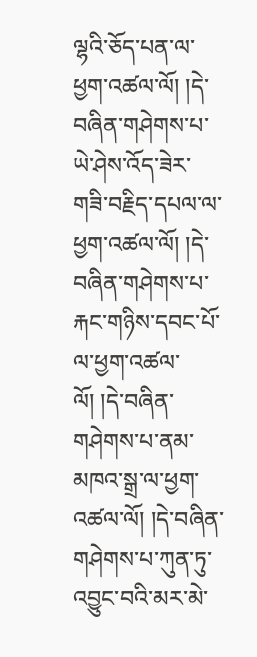ལྷའི་ཅོད་པན་ལ་ཕྱག་འཚལ་ལོ། །དེ་བཞིན་གཤེགས་པ་ཡེ་ཤེས་འོད་ཟེར་གཟི་བརྗིད་དཔལ་ལ་ཕྱག་འཚལ་ལོ། །དེ་བཞིན་གཤེགས་པ་རྐང་གཉིས་དབང་པོ་ལ་ཕྱག་འཚལ་ལོ། །དེ་བཞིན་གཤེགས་པ་ནམ་མཁའ་སྒྲ་ལ་ཕྱག་འཚལ་ལོ། །དེ་བཞིན་གཤེགས་པ་ཀུན་ཏུ་འབྱུང་བའི་མར་མེ་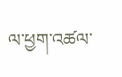ལ་ཕྱག་འཚལ་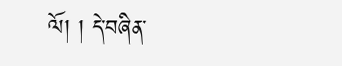ལོ། ། དེ་བཞིན་